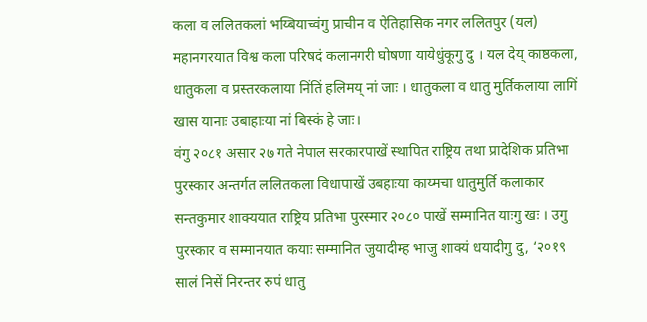कला व ललितकलां भय्बियाच्वंगु प्राचीन व ऐतिहासिक नगर ललितपुर (यल) महानगरयात विश्व कला परिषदं कलानगरी घोषणा यायेधुंकूगु दु । यल देय् काष्ठकला, धातुकला व प्रस्तरकलाया निंतिं हलिमय् नां जाः । धातुकला व धातु मुर्तिकलाया लागिं खास यानाः उबाहाःया नां बिस्कं हे जाः।
वंगु २०८१ असार २७ गते नेपाल सरकारपाखें स्थापित राष्ट्रिय तथा प्रादेशिक प्रतिभा पुरस्कार अन्तर्गत ललितकला विधापाखें उबहाःया काय्मचा धातुमुर्ति कलाकार सन्तकुमार शाक्ययात राष्ट्रिय प्रतिभा पुरस्मार २०८० पाखें सम्मानित याःगु खः । उगु पुरस्कार व सम्मानयात कयाः सम्मानित जुयादीम्ह भाजु शाक्यं धयादीगु दु, ‘२०१९ सालं निसें निरन्तर रुपं धातु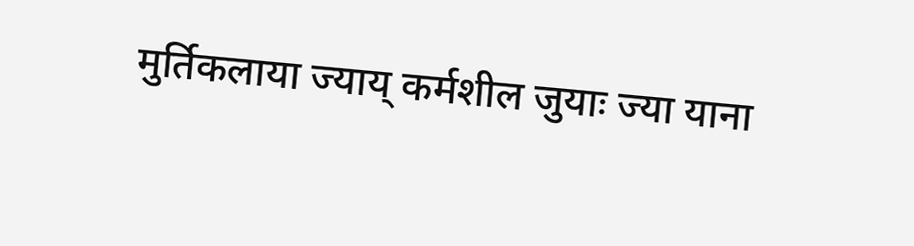मुर्तिकलाया ज्याय् कर्मशील जुयाः ज्या याना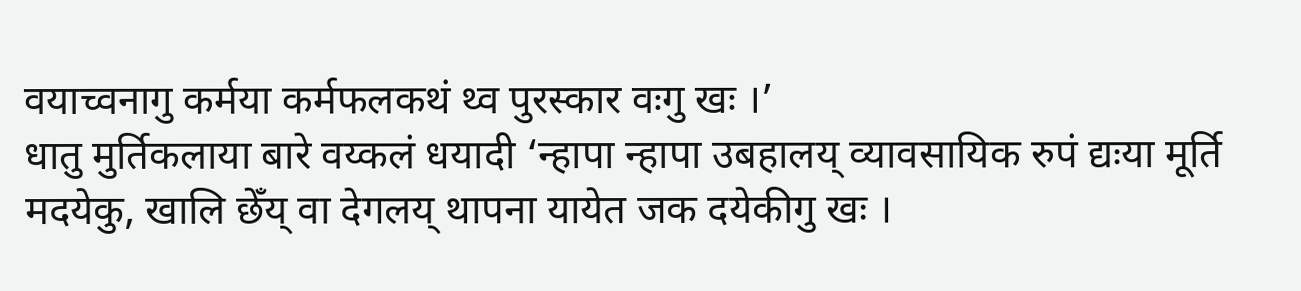वयाच्वनागु कर्मया कर्मफलकथं थ्व पुरस्कार वःगु खः ।’
धातु मुर्तिकलाया बारे वय्कलं धयादी ‘न्हापा न्हापा उबहालय् व्यावसायिक रुपं द्यःया मूर्ति मदयेकु, खालि छेँय् वा देगलय् थापना यायेत जक दयेकीगु खः ।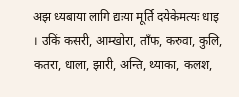अझ ध्यबाया लागि द्यःया मूर्ति दयेकेमत्यः धाइ । उकिं कसरी, आम्खोरा, ताँफ, करुवा, कुलि, कतरा, धाला, झारी, अन्ति, थ्याका, कलश,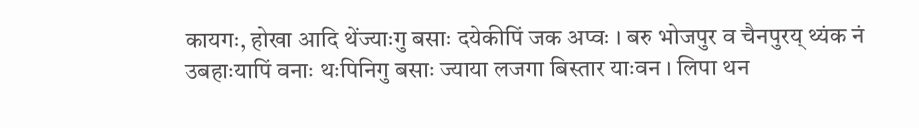कायगः, होखा आदि थेंज्याःगु बसाः दयेकीपिं जक अप्वः । बरु भोजपुर व चैनपुरय् थ्यंक नं उबहाःयापिं वनाः थःपिनिगु बसाः ज्याया लजगा बिस्तार याःवन । लिपा थन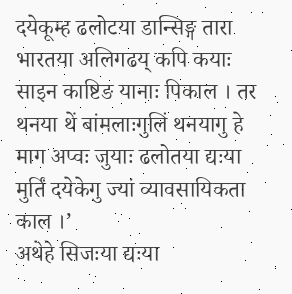दयेकूम्ह ढलोटया डान्सिङ्ग तारा भारतया अलिगढय् कपि कयाः साइन काष्टिङ यानाः पिकाल । तर थनया थें बांमलाःगुलिं थनयागु हे माग अप्वः जुयाः ढलोतया द्यःया मुर्तिं दयेकेगु ज्यां व्यावसायिकता काल ।’
अथेहे सिजःया द्यःया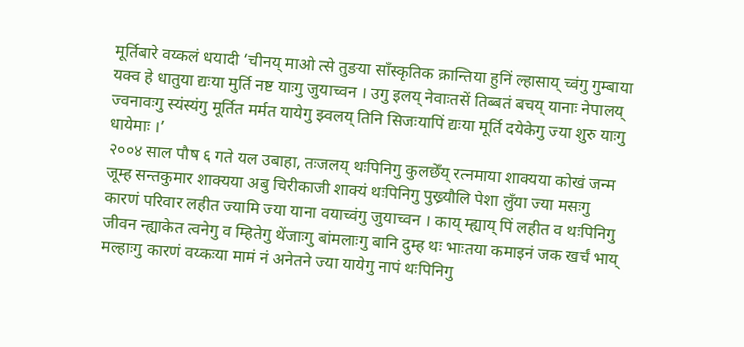मूर्तिबारे वय्कलं धयादी ‘चीनय् माओ त्से तुङया साँस्कृतिक क्रान्तिया हुनिं ल्हासाय् च्वंगु गुम्बाया यक्व हे धातुया द्यःया मुर्ति नष्ट याःगु जुयाच्वन । उगु इलय् नेवाःतसें तिब्बतं बचय् यानाः नेपालय् ज्वनावःगु स्यंस्यंगु मूर्तित मर्मत यायेगु झ्वलय् तिनि सिजःयापिं द्यःया मूर्ति दयेकेगु ज्या शुरु याःगु धायेमाः ।’
२००४ साल पौष ६ गते यल उबाहा, तःजलय् थःपिनिगु कुलछेँय् रत्नमाया शाक्यया कोखं जन्म जूम्ह सन्तकुमार शाक्यया अबु चिरीकाजी शाक्यं थःपिनिगु पुख्र्यौलि पेशा लुँया ज्या मसःगु कारणं परिवार लहीत ज्यामि ज्या याना वयाच्वंगु जुयाच्वन । काय् म्ह्याय् पिं लहीत व थःपिनिगु जीवन न्ह्याकेत त्वनेगु व म्हितेगु थेंजाःगु बांमलाःगु बानि दुम्ह थः भाःतया कमाइनं जक खर्चं भाय् मल्हाःगु कारणं वय्कःया मामं नं अनेतने ज्या यायेगु नापं थःपिनिगु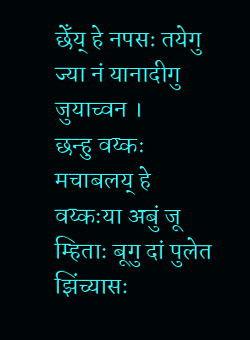छेँय् हे नपसः तयेगु ज्या नं यानादीगु जुयाच्वन ।
छन्हु वय्कः मचाबलय् हे वय्कःया अबुं जू म्हिताः बूगु दां पुलेत झिंच्यासः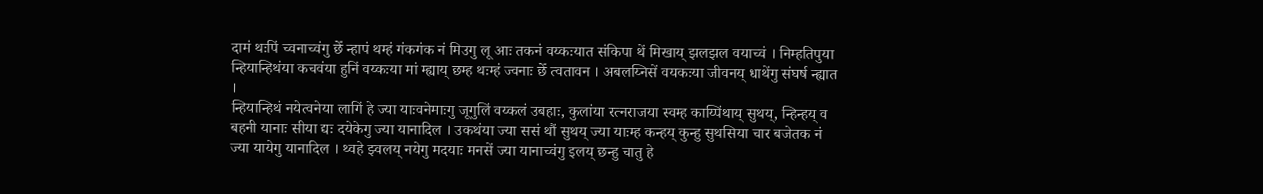दामं थःपिं च्वनाच्वंगु छेँ न्हापं थम्हं गंकगंक नं मिउगु लू आः तकनं वय्कःयात संकिपा थें मिखाय् झलझल वयाच्वं । निम्हतिपुया न्हियान्हिथंया कचवंया हुनिं वय्कःया मां म्ह्याय् छम्ह थःम्हं ज्वनाः छेँ त्वतावन । अबलय्निसें वयकःया जीवनय् धाथेंगु संघर्ष न्ह्यात ।
न्हियान्हिथं नयेत्वनेया लागिं हे ज्या याःवनेमाःगु जूगुलिं वय्कलं उबहाः, कुलांया रत्नराजया स्वम्ह काय्पिंथाय् सुथय्, न्हिन्हय् व बहनी यानाः सीया द्यः दयेकेगु ज्या यानादिल । उकथंया ज्या ससं थौं सुथय् ज्या याःम्ह कन्हय् कुन्हु सुथसिया चार बजेतक नं ज्या यायेगु यानादिल । थ्वहे झ्वलय् नयेगु मदयाः मनसें ज्या यानाच्वंगु इलय् छन्हु चातु हे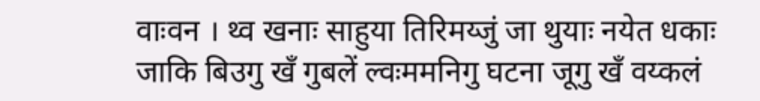वाःवन । थ्व खनाः साहुया तिरिमय्जुं जा थुयाः नयेत धकाः जाकि बिउगु खँ गुबलें ल्वःममनिगु घटना जूगु खँ वय्कलं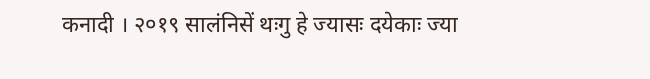कनादी । २०१९ सालंनिसें थःगु हे ज्यासः दयेकाः ज्या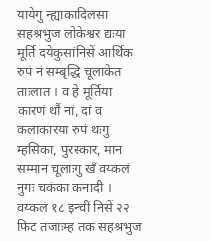यायेगु न्ह्याकादिलसा सहश्रभुज लोकेश्वर द्यःया मूर्ति दयेकुसांनिसें आर्थिक रुपं नं सम्बृद्धि चूलाकेत ताःलात । व हे मूर्तिया कारणं थौं नां, दां व कलाकारया रुपं थःगु म्हसिका, पुरस्कार, मान सम्मान चूलाःगु खँ वय्कलं नुगः चकंका कनादी ।
वय्कलं १८ इन्चीं निसें २२ फिट तजाःम्ह तक सहश्रभुज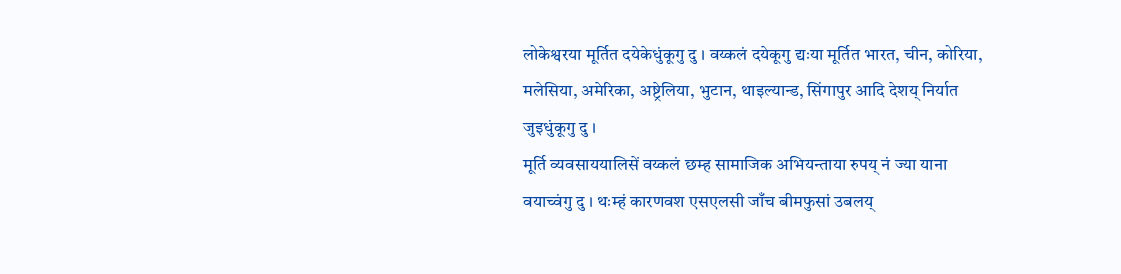लोकेश्वरया मूर्तित दयेकेधुंकूगु दु । वय्कलं दयेकूगु द्यःया मूर्तित भारत, चीन, कोरिया, मलेसिया, अमेरिका, अष्ट्रेलिया, भुटान, थाइल्यान्ड, सिंगापुर आदि देशय् निर्यात जुइधुंकूगु दु ।
मूर्ति व्यवसाययालिसें वय्कलं छम्ह सामाजिक अभियन्ताया रुपय् नं ज्या याना वयाच्वंगु दु । थःम्हं कारणवश एसएलसी जाँच बीमफुसां उबलय्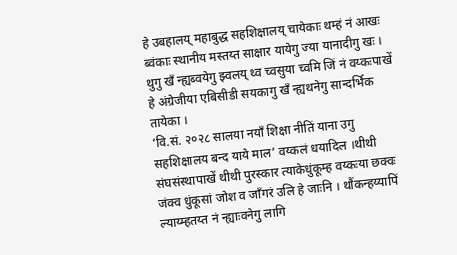हे उबहालय् महाबुद्ध सहशिक्षालय् चायेकाः थम्हं नं आखः ब्वंकाः स्थानीय मस्तय्त साक्षार यायेगु ज्या यानादीगु खः । थुगु खँ न्ह्यब्वयेगु झ्वलय् थ्व च्वसुया च्वमि जिं नं वय्कःपाखें हे अंग्रेजीया एबिसीडी सयकागु खँ न्ह्यथनेगु सान्दर्भिक तायेका ।
‘वि.सं. २०२८ सालया नयाँ शिक्षा नीतिं याना उगु सहशिक्षालय बन्द याये माल’ वय्कलं धयादिल ।थीथी संघसंस्थापाखें थीथी पुरस्कार त्याकेधुंकूम्ह वय्कःया छक्वः जंक्व धुंकूसां जोश व जाँगरं उलि हे जाःनि । थौंकन्हय्यापिं ल्याय्म्हतय्त नं न्ह्याःवनेगु लागि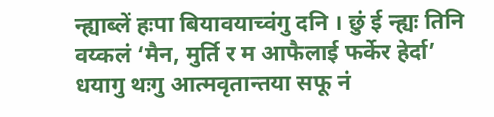न्ह्याब्लें हःपा बियावयाच्वंगु दनि । छुं ई न्ह्यः तिनि वय्कलं ‘मैन, मुर्ति र म आफैलाई फर्केर हेर्दा’ धयागु थःगु आत्मवृतान्तया सफू नं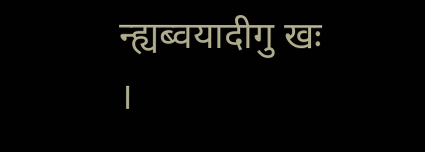न्ह्यब्वयादीगु खः ।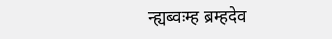न्ह्यब्वःम्ह ब्रम्हदेव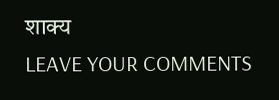शाक्य
LEAVE YOUR COMMENTS